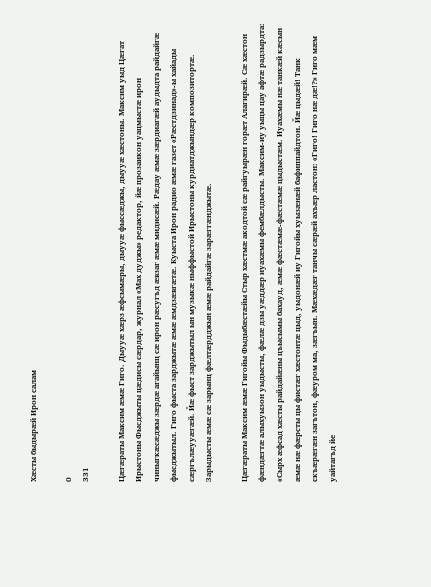Хӕсты быдырӕй Ирон салам

0
331

Цӕгӕраты Максим ӕмӕ Гиго. Дыууӕ хӕрз ӕфсымӕры, дыууӕ фыссӕджы, дыууӕ хӕстоны. Максим уыд Цӕгат Ирыстоны Фысджыты цӕдисы сӕрдар, журнал «Мах дуджы» редактор, йӕ прозаикон уацмыстӕ ирон чиныгкӕсӕджы зӕрдӕ агайынц сӕ ирон рӕсугъд ӕвзаг ӕмӕ мидисӕй. Рӕдау ӕмӕ зӕрдиагӕй аудыдта райдайгӕ фысджытыл. Гиго фыста зарджытӕ ӕмӕ ӕмдзӕвгӕтӕ. Куыста Ирон радио ӕмӕ газет «Рӕстдзинад»-ы хайады сӕргълӕууӕгӕй. Йӕ фыст зарджытыл ын музыкӕ ныффыстой Ирыстоны курдиатджындӕр композитортӕ. Зарыдысты ӕмӕ сӕ зарынц фӕлтӕрдджын ӕмӕ райдайгӕ зарӕггӕнджытӕ.

Цӕгӕраты Максим ӕмӕ Гигойы Фыдыбӕстӕйы Стыр хӕстмӕ акодтой сӕ райгуырӕн горӕт Алагирӕй. Сӕ хӕстон фӕндӕгтӕ алыхуызон уыдысты, фӕлӕ дзы уӕддӕр иуахӕмы фембӕлдысты. Максим-иу уыцы цау афтӕ радзырдта: «Сырх ӕфсад хӕсты райдайӕны цъысымы бахауд, ӕмӕ фӕстӕмӕ-фӕстӕмӕ цыдыстӕм. Иуахӕмы нӕ танкӕй кӕсын ӕмӕ нӕ фӕрсты цы фистӕг хӕстонтӕ цыд, уыдонӕй иу Гигойы хуызӕнӕй бафиппайдтон. Йӕ цыдӕй! Танк скъӕрӕгӕн загътон, фӕуром ма, зӕгъын. Мӕхӕдӕг танчы сӕрӕй ахъӕр ластон: «Гиго! Гиго нӕ дӕ!?» Гиго мӕм уайтагъд йе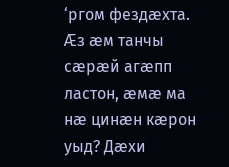‘ргом фездӕхта. Ӕз ӕм танчы сӕрӕй агӕпп ластон, ӕмӕ ма нӕ цинӕн кӕрон уыд? Дӕхи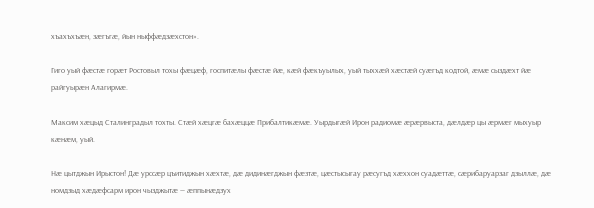хъахъхъӕн, зӕгъгӕ, йын ныффӕдзӕхстон».

Гиго уый фӕстӕ горӕт Ростовыл тохы фӕцӕф, госпитӕлы фӕстӕ йӕ, кӕй фӕкъуылых, уый тыххӕй хӕстӕй суӕгъд кодтой, ӕмӕ сыздӕхт йӕ райгуырӕн Алагирмӕ.

Максим хӕцыд Сталинградыл тохты. Стӕй хӕцгӕ бахӕццӕ Прибалтикӕмӕ. Уырдыгӕй Ирон радиомӕ ӕрӕрвыста, дӕлдӕр цы ӕрмӕг мыхуыр кӕнӕм, уый.

Нӕ цытджын Ирыстон! Дӕ урссӕр цъитиджын хӕхтӕ, дӕ дидинӕгджын фӕзтӕ, цӕстысыгау рӕсугъд хӕххон суадӕттӕ, сӕрибаруарзаг дзыллӕ, дӕ номдзыд хӕдӕфсарм ирон чызджытӕ — ӕппынӕдзух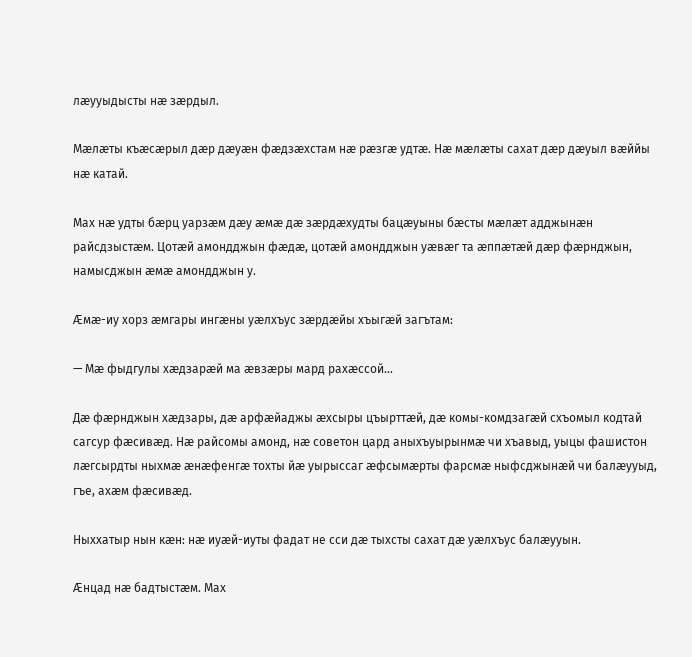лӕууыдысты нӕ зӕрдыл.

Мӕлӕты къӕсӕрыл дӕр дӕуӕн фӕдзӕхстам нӕ рӕзгӕ удтӕ. Нӕ мӕлӕты сахат дӕр дӕуыл вӕййы нӕ катай.

Мах нӕ удты бӕрц уарзӕм дӕу ӕмӕ дӕ зӕрдӕхудты бацӕуыны бӕсты мӕлӕт адджынӕн райсдзыстӕм. Цотӕй амондджын фӕдӕ, цотӕй амондджын уӕвӕг та ӕппӕтӕй дӕр фӕрнджын, намысджын ӕмӕ амондджын у.

Ӕмӕ-иу хорз ӕмгары ингӕны уӕлхъус зӕрдӕйы хъыгӕй загътам:

— Мӕ фыдгулы хӕдзарӕй ма ӕвзӕры мард рахӕссой…

Дӕ фӕрнджын хӕдзары, дӕ арфӕйаджы ӕхсыры цъырттӕй, дӕ комы-комдзагӕй схъомыл кодтай сагсур фӕсивӕд. Нӕ райсомы амонд, нӕ советон цард аныхъуырынмӕ чи хъавыд, уыцы фашистон лӕгсырдты ныхмӕ ӕнӕфенгӕ тохты йӕ уырыссаг ӕфсымӕрты фарсмӕ ныфсджынӕй чи балӕууыд, гъе, ахӕм фӕсивӕд.

Ныххатыр нын кӕн: нӕ иуӕй-иуты фадат не сси дӕ тыхсты сахат дӕ уӕлхъус балӕууын.

Ӕнцад нӕ бадтыстӕм. Мах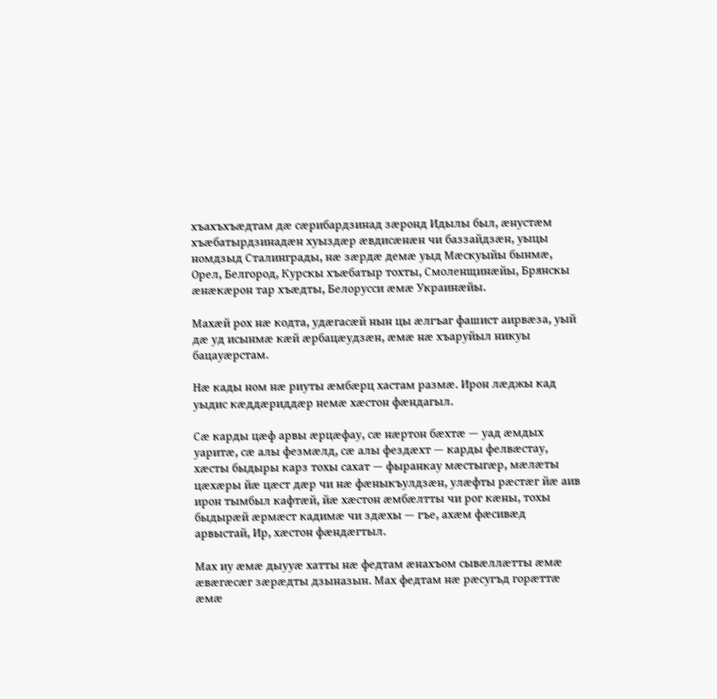хъахъхъӕдтам дӕ сӕрибардзинад зӕронд Идылы был, ӕнустӕм хъӕбатырдзинадӕн хуыздӕр ӕвдисӕнӕн чи баззайдзӕн, уыцы номдзыд Сталинграды, нӕ зӕрдӕ демӕ уыд Мӕскуыйы бынмӕ, Орел, Белгород, Курскы хъӕбатыр тохты, Смоленщинӕйы, Брянскы ӕнӕкӕрон тар хъӕдты, Белорусси ӕмӕ Украинӕйы.

Махӕй рох нӕ кодта, удӕгасӕй нын цы ӕлгъаг фашист аирвӕза, уый дӕ уд исынмӕ кӕй ӕрбацӕудзӕн, ӕмӕ нӕ хъаруйыл никуы бацауӕрстам.

Нӕ кады ном нӕ риуты ӕмбӕрц хастам размӕ. Ирон лӕджы кад уыдис кӕддӕриддӕр немӕ хӕстон фӕндагыл.

Сӕ карды цӕф арвы ӕрцӕфау, сӕ нӕртон бӕхтӕ — уад ӕмдых уаритӕ, сӕ алы фезмӕлд, сӕ алы фездӕхт — карды фелвӕстау, хӕсты быдыры карз тохы сахат — фыранкау мӕстыгӕр, мӕлӕты цӕхӕры йӕ цӕст дӕр чи нӕ фӕныкъулдзӕн, улӕфты рӕстӕг йӕ аив ирон тымбыл кафтӕй, йӕ хӕстон ӕмбӕлтты чи рог кӕны, тохы быдырӕй ӕрмӕст кадимӕ чи здӕхы — гъе, ахӕм фӕсивӕд арвыстай, Ир, хӕстон фӕндӕгтыл.

Мах иу ӕмӕ дыууӕ хатты нӕ федтам ӕнахъом сывӕллӕтты ӕмӕ ӕвӕгӕсӕг зӕрӕдты дзыназын. Мах федтам нӕ рӕсугъд горӕттӕ ӕмӕ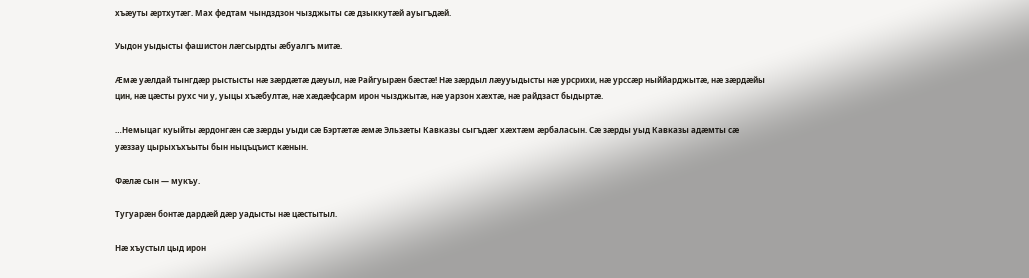хъӕуты ӕртхутӕг. Мах федтам чындздзон чызджыты сӕ дзыккутӕй ауыгъдӕй.

Уыдон уыдысты фашистон лӕгсырдты ӕбуалгъ митӕ.

Ӕмӕ уӕлдай тынгдӕр рыстысты нӕ зӕрдӕтӕ дӕуыл, нӕ Райгуырӕн бӕстӕ! Нӕ зӕрдыл лӕууыдысты нӕ урсрихи, нӕ урссӕр ныййарджытӕ, нӕ зӕрдӕйы цин, нӕ цӕсты рухс чи у, уыцы хъӕбултӕ, нӕ хӕдӕфсарм ирон чызджытӕ, нӕ уарзон хӕхтӕ, нӕ райдзаст быдыртӕ.

…Немыцаг куыйты ӕрдонгӕн сӕ зӕрды уыди сӕ Бэртӕтӕ ӕмӕ Эльзӕты Кавказы сыгъдӕг хӕхтӕм ӕрбаласын. Сӕ зӕрды уыд Кавказы адӕмты сӕ уӕззау цырыхъхъыты бын ныцъцъист кӕнын.

Фӕлӕ сын — мукъу.

Тугуарӕн бонтӕ дардӕй дӕр уадысты нӕ цӕстытыл.

Нӕ хъустыл цыд ирон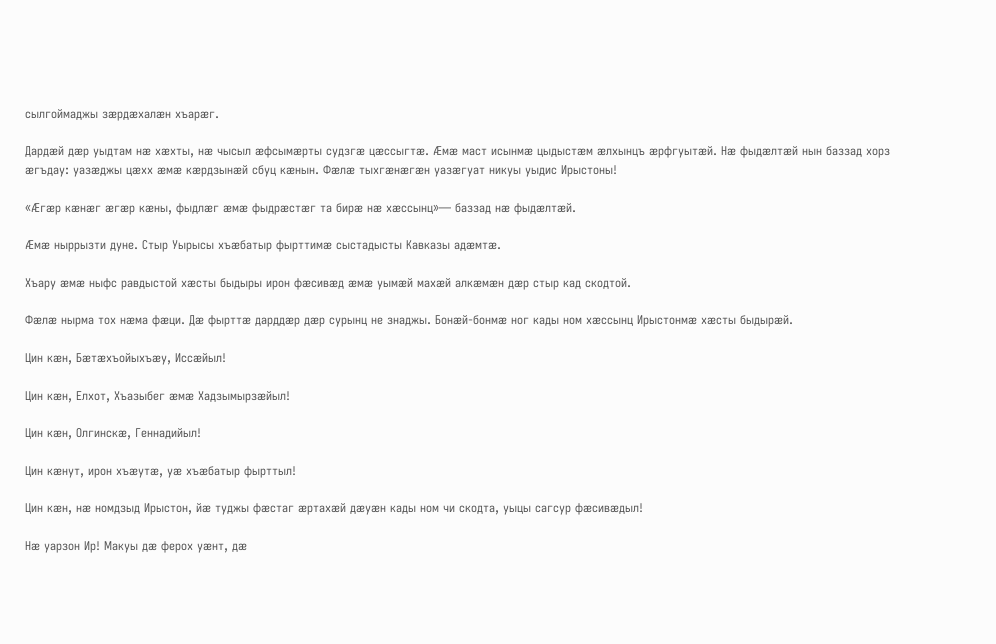сылгоймаджы зӕрдӕхалӕн хъарӕг.

Дардӕй дӕр уыдтам нӕ хӕхты, нӕ чысыл ӕфсымӕрты судзгӕ цӕссыгтӕ. Ӕмӕ маст исынмӕ цыдыстӕм ӕлхынцъ ӕрфгуытӕй. Нӕ фыдӕлтӕй нын баззад хорз ӕгъдау: уазӕджы цӕхх ӕмӕ кӕрдзынӕй сбуц кӕнын. Фӕлӕ тыхгӕнӕгӕн уазӕгуат никуы уыдис Ирыстоны!

«Ӕгӕр кӕнӕг ӕгӕр кӕны, фыдлӕг ӕмӕ фыдрӕстӕг та бирӕ нӕ хӕссынц»— баззад нӕ фыдӕлтӕй.

Ӕмӕ ныррызти дуне. Стыр Уырысы хъӕбатыр фырттимӕ сыстадысты Кавказы адӕмтӕ.

Хъару ӕмӕ ныфс равдыстой хӕсты быдыры ирон фӕсивӕд ӕмӕ уымӕй махӕй алкӕмӕн дӕр стыр кад скодтой.

Фӕлӕ нырма тох нӕма фӕци. Дӕ фырттӕ дарддӕр дӕр сурынц не знаджы. Бонӕй-бонмӕ ног кады ном хӕссынц Ирыстонмӕ хӕсты быдырӕй.

Цин кӕн, Бӕтӕхъойыхъӕу, Иссӕйыл!

Цин кӕн, Елхот, Хъазыбег ӕмӕ Хадзымырзӕйыл!

Цин кӕн, Олгинскӕ, Геннадийыл!

Цин кӕнут, ирон хъӕутӕ, уӕ хъӕбатыр фырттыл!

Цин кӕн, нӕ номдзыд Ирыстон, йӕ туджы фӕстаг ӕртахӕй дӕуӕн кады ном чи скодта, уыцы сагсур фӕсивӕдыл!

Нӕ уарзон Ир! Макуы дӕ ферох уӕнт, дӕ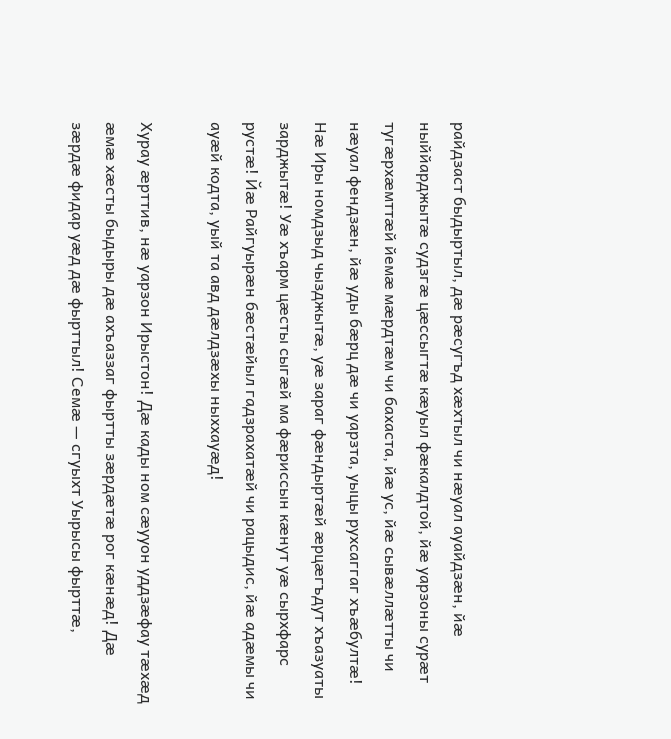райдзаст быдыртыл, дӕ рӕсугъд хӕхтыл чи нӕуал ауайдзӕн, йӕ ныййарджытӕ судзгӕ цӕссыгтӕ кӕуыл фӕкалдтой, йӕ уарзоны сурӕт тугӕрхӕмттӕй йемӕ мӕрдтӕм чи бахаста, йӕ ус, йӕ сывӕллӕтты чи нӕуал фендзӕн, йӕ уды бӕрц дӕ чи уарзта, уыцы рухсаггаг хъӕбултӕ! Нӕ Иры номдзыд чызджытӕ, уӕ зараг фӕндыртӕй ӕрцӕгъдут хъазуаты зарджытӕ! Уӕ хъарм цӕсты сыгӕй ма фӕриссын кӕнут уӕ сырхфарс рустӕ! Йӕ Райгуырӕн бӕстӕйыл гадзрахатӕй чи рацыдис, йӕ адӕмы чи ауӕй кодта, уый та авд дӕлдзӕхы ныххауӕд!

Хурау ӕрттив, нӕ уарзон Ирыстон! Дӕ кады ном сӕууон уддзӕфау тӕхӕд ӕмӕ хӕсты быдыры дӕ ахъаззаг фыртты зӕрдӕтӕ рог кӕнӕд! Дӕ зӕрдӕ фидар уӕд дӕ фырттыл! Семӕ — сгуыхт Уырысы фырттӕ,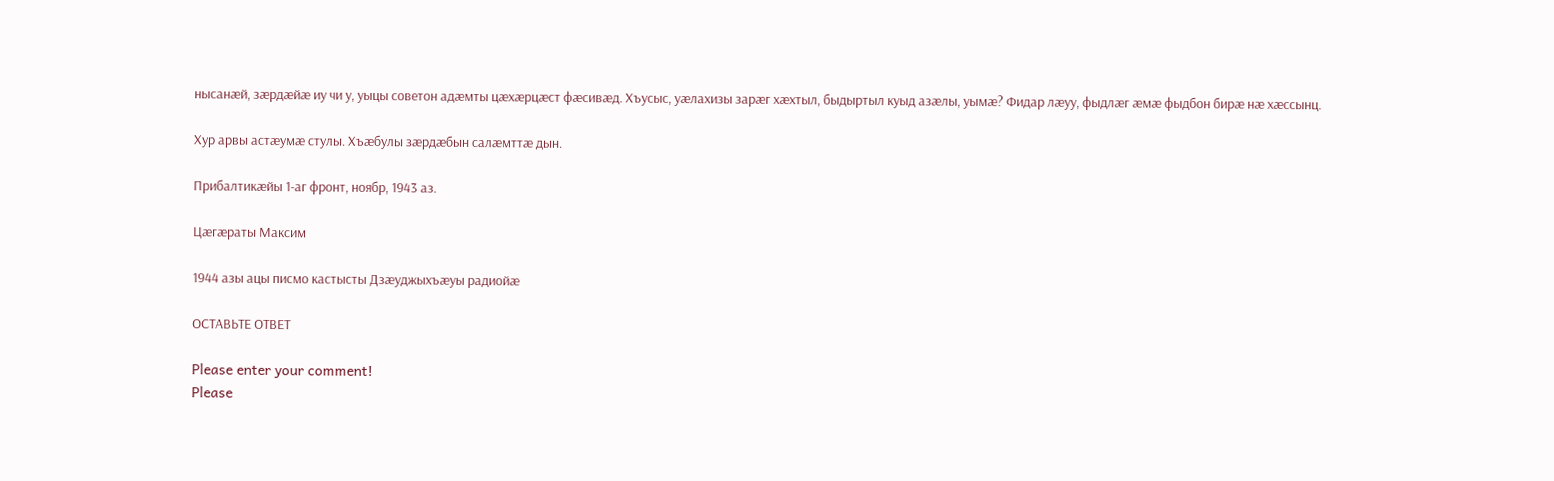нысанӕй, зӕрдӕйӕ иу чи у, уыцы советон адӕмты цӕхӕрцӕст фӕсивӕд. Хъусыс, уӕлахизы зарӕг хӕхтыл, быдыртыл куыд азӕлы, уымӕ? Фидар лӕуу, фыдлӕг ӕмӕ фыдбон бирӕ нӕ хӕссынц.

Хур арвы астӕумӕ стулы. Хъӕбулы зӕрдӕбын салӕмттӕ дын.

Прибалтикӕйы 1-аг фронт, ноябр, 1943 аз.

Цӕгӕраты Максим

1944 азы ацы писмо кастысты Дзӕуджыхъӕуы радиойӕ

ОСТАВЬТЕ ОТВЕТ

Please enter your comment!
Please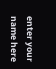enter your name here